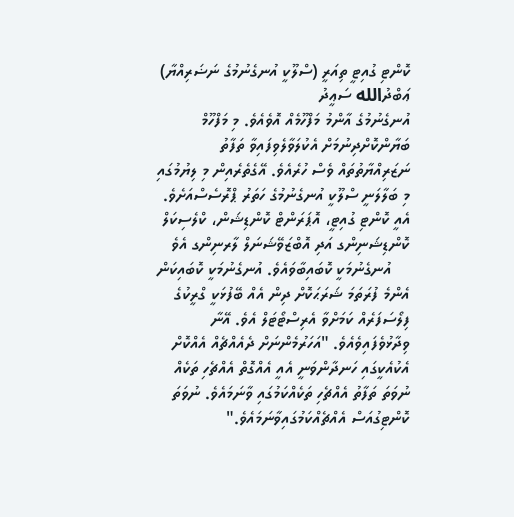ކޮންޓި ގުއިޓީ ތިއަރީ (ސްލޫކީ އުނގެނުމުގެ ނަޟަރިއްޔާ)
ޢަބްދުالله ސަޢީދު
އުނގެނުމުގެ އާންމު މަފްހޫމެއް އޮވެއެވެ. މި މަފްހޫމް ބަޔާންކޮށްދިނުމަށް އެކުލަވާލެވިފައިވާ ތަފާތު ނަޒަރިއްޔާތުތައް ވެސް ހުރެއެވެ. އޭގެތެރެއިން މި ލިޔުމުގައި މި ބަލާލަނީ ސްލޫކީ އުނގެނުމުގެ ހަތަރު ޕްރޮސެސްއަށެވެ. އެއީ ކޮންޓި ގުއިޓީ، އޮޕަރަންޓް ކޮންޑިޝަން، ކްލެސިކަލް ކޮންޑިޝަނިންގ އަދި އޮބްޒަވޭޝަނަލް ލާރނިންގ އެވެ
    އުނގެނުމަކީ ކޮބައިބާވައެވެ. އުނގެނުމަކީ ކޮބައިކަން އެންމެ ފުރަތަމަ ޝަރަޙަކޮށް ދިން އެއް ބޭފުޅަކީ ގްރީކުގެ ފިލޯސަފަރެއް ކަމަށްވާ އެރިސްޓޯޓަލް އެވެ. އޭނާ ވިދާޅުވެފައިވެއެވެ. "އަހަރުމެންނަށް ދެއެއްޗެއް އެއްކޮށް އެކުއެކީގައި ހަނދާންވަނީ އެއީ އެއްގޮތް އެއްޗެހި ތަކެއް ނުވަތަ ތަފާތު އެއްޗެހި ތަކެއްކަމުގައި ވާނަމައެވެ. ނުވަތަ ކޮންޓިގުއަސް އެއްޗެއްކަމުގައިވާނަމައެވެ."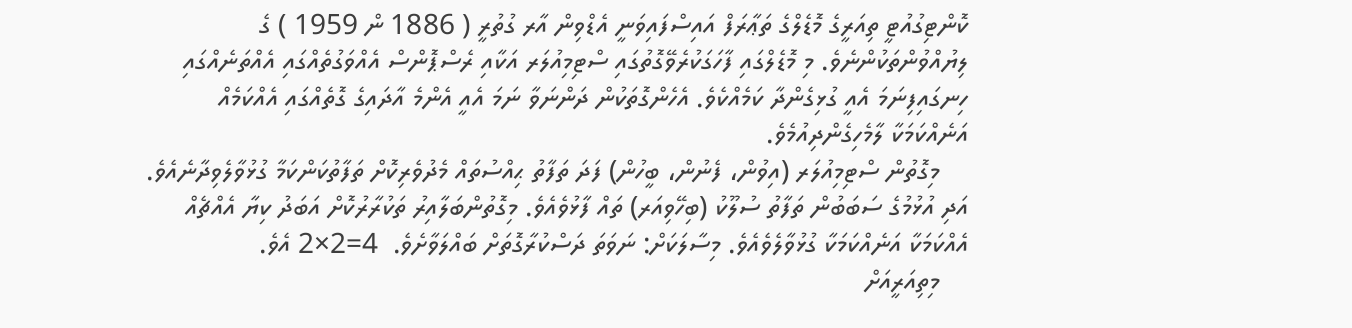ކޮންޓިގުއުޓީ ތިއަރީގެ މޮޑެލްގެ ތަޢާރަފް އައިސްފައިވަނީ އެޑްވިން އާރ ގުތުރީ ( 1886 ން 1959 ) ގެ ލިޔުއްވުންތަކުންނެވެ. މި މޮޑެލްގައި ފާހަގަކުރެވޭގޮތުގައި ސްޓިމިއުލަރ އަކާއި ރެސްޕޮންސް އެއްވަގުތެއްގައި އެއްތަނެއްގައި ހިނގައިފިނަމަ އެއީ ގުޅިގެންދާ ކަމެއްކެވެ. އެހެންގޮތަކުން ދަންނަވާ ނަމަ އެއީ އެންމެ އާދައިގެ ގޮތެއްގައި އެއްކަމެއް އަނެއްކަމަކާ ލާމެހިގެންދިއުމެވެ.
    މިގޮތުން ސްޓިމިއުލަރ (އިވުން، ފެނުން، ބީހުން) ފަދަ ތަފާތު ޙިއްސުތައް މެދުވެރިކޮށް ތަފާތުކަންކަމާ ގުޅުވާލެވިދާނެއެވެ. އަދި އުޅުމުގެ ސަބަބުން ތަފާތު ސުލޫކު (ބިހޭވިއަރ) ތައް ފާޅުވެއެވެ. މިގޮތުންބަލާއިރު ތަކުރާރުކޮށް އަބަދު ކިޔާ އެއްޗެއް އެއްކަމަކާ އަނެއްކަމަކާ ގުޅުވާލެވެއެވެ. މިސާލަކަށް: ނަވަތަ ދަސްކުރާގޮތަށް ބައްލަވާށެވެ.  4=2×2 އެވެ.
    މިތިއަރީއަށް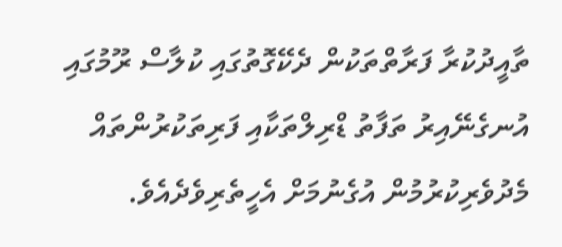ތާއީދުކުރާ ފަރާތްތަކުން ދެކޭގޮތުގައި ކުލާސް ރޫމުގައި އުނގެނޭއިރު ތަފާތު ޑްރިލްތަކާއި ފަރިތަކުރުންތައް މެދުވެރިކުރުމުން އުގެނުމަށް އެހީތެރިވެދެއެވެ.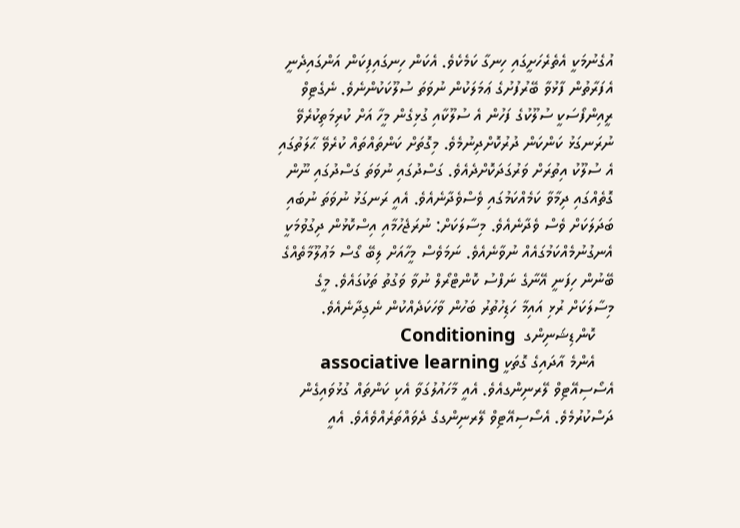އުގެނުމަކީ އެތެރެހަށީގައި ހިނގާ ކަމެކެވެ. އެކަން ހިނގައިފިކަން އަންގައިދެނީ އެފަރާތުން ފާޅުވާ ބޭރުފުށުގެ ޢަމަލަކުން ނުވަތަ ސުލޫކަކުންނެވެ. ނެގެޓިވް ރީއިންފޯސަކީ ސުލޫކުގެ ފަހުން އެ ސުލޫކާއި ގުޅިގެން މީހާ އަށް ކުރިމަތިކުރެވޭ ނުރަނގަޅު ކަންކަން ދުރުކޮށްދިނުމެވެ. މިގޮތަށް ކަންތައްތައް ކުރެވޭ ޙާލަތުގައި އެ ސުލޫކު އިތުރަށް ވަރުގަދަކޮށްދެއެވެ. ގަސްދުގައި ނުވަތަ ގަސްދުގައި ނޫން ގޮތެއްގައި ދިމާވާ ކަމެއްކަމުގައި ވެސްވެދާނެއެވެ. އެއީ ރަނގަޅު ނުވަތަ ނުބައި ބަދަލަކަށް ވެސް ވެދާނެއެވެ. މިސާލަކަށް: ނުރަޖެހުމާއި އިސްކޮޅުން ދިގުވުމަކީ އެނގުނުމެއްކަމުގައެއް ނުވާނެއެވެ. ނަމަވެސް މީހާއަށް ލިބޭ ގޯސް މަޢުލޫމާތެއްގެ ބޭނުން ހިފަނީ އޭނާގެ ނަފްސު ކޮންޓްރޯލް ނުވާ ވަގުތު ތަކުގައެވެ. މީގެ މިސާލަކަށް ރުޅި އައިމާ ހަޑިހުތުރު ބަހުން ވާހަކަދެއްކުން ނެގިދާނެއެވެ.
    ކޮންޑިޝަނިންގ  Conditioning
    އެންމެ އާދައިގެ ގޮތަކީ associative learning  އެސޯސިއޭޓިވް ލޭރނިންގއެވެ. އެއީ މާހައުލުގަވާ އެކި ކަންތައް ގުޅުވައިގެން ދަސްކުރުމެވެ. އެސޯސިއޭޓިވް ލޭރނިންގގެ ދެވައްތަރެއްވެއެވެ. އެއީ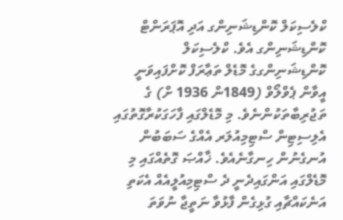ކްލެސިކަލް ކޮންޑިޝަނިންގ އަދި އޮޕަރަންޓް ކޮންޑިޝަނިންގ އެވެ. ކްލެސިކަލް ކޮންޑިޝަނިންގގެ މޮޑެލް ތަޢާރަފް ކޮށްފައިވަނީ އީވާން ޕެވްލޯވް (1849ން 1936 ށް) ގެ ތަޖުރިބާތަކުންނެވެ. މި މޮޑެލްގައި ފާހަގަކުރާގޮތުގައި އެލިސިޓިން ސްޓިމިއުލަރ އެއްގެ ސަބަބުން އުނގެނުން ހިނގާނެއެވެ. ޚާއްޞަ ގޮތެއްގައި މި މޮޑެލްގައި އަންގައިދެނީ ދެ ސްޓިމިއުލީއެއް އެކަތި އަނެކައްޗާއި ގުޅިގެން ފާޅުވާ ނަތީޖާ ނުވަތަ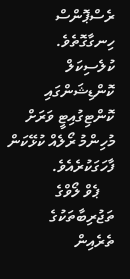ރެސްޕޮންސް ހިނގާގޮތެވެ.  ކުލެސިކަލް ކޮންޑިޝަންގައި ކޮންޓިގުއިޓީ ވަރަށް މުހިންމު ރޯލެއް ކުޅޭކަން ފާހަގަކުރެއެވެ.
    ޕެވް ލޯވްގެ ތަޖުރިބާތަކުގެ ތެރެއިން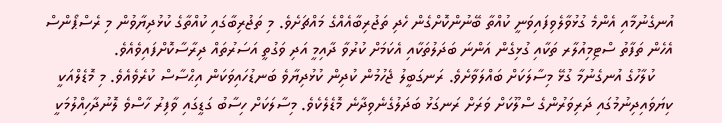އުނގެނުމާއި އެންމެ ގުޅުވާލެވިފައިވަނީ ކުއްތާ ބޭނުންކޮށްގެން ހެދި ތަޖުރިބާއެއްގެ މައްޗަށެވެ. މި ތަޖުރިބާގައި ކުއްތާގެ ކުޅުދިޔާވުން މި ރެސްޕޯންސް އެހެން ތަފާތު ސްޓިމިއުލާރ ތަކާއި ގުޅިގެން އަންނަ ބަދަލުތަކާއި އެކަމަށް ކުރުވާ ދާއިމީ އަދި ވަގުތީ އަސަރުތައް ދިރާސާކޮށްފައިވެއެވެ.
    ކުލާހުގެ އުނގެނުމާ ގުޅޭ މިސާލަކަށް ބައްލަވާށެވެ. ރަނގަބީލު ޖެހުމުން ކުދިން ކުޅުދިޔާވެ ބަނޑުހައިވަކަން އިޙްސާސް ކުރެވެއެވެ. މި މޮޑެލްއަކީ ކިޔަވައިދިނުމުގައި ދަރިވަރުންގެ ސްލޫކަށް ވަރަށް ރަނގަޅު ބަދަލުގެނެވިދާނެ މޮޑެލެކެވެ. މިސާލަކަށް ހިސާބު ގަޑީގައި ވާފިރު ހާސްވެ ލޮނުދާހިއްލުމަކީ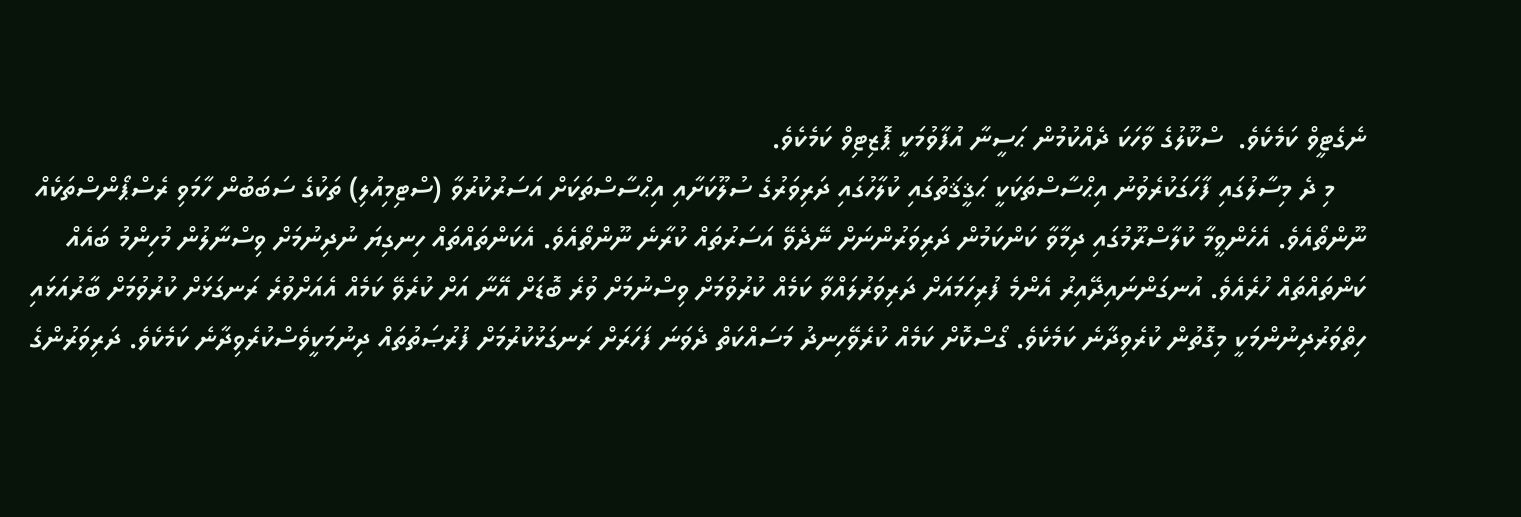ނެގެޓީވް ކަމެކެވެ.  ސްކޫލުގެ ވާހަކަ ދެއްކުމުން ޙަސީނާ އުފާވުމަކީ ޕޮޒިޓިވް ކަމެކެވެ.
    މި ދެ މިސާލުގައި ފާހަގަކުރެވުނު އިޙްސާސްތަކަކީ ޙަޤީޤަތުގައި ކުލާހުގައި ދަރިވަރުގެ ސުލޫކަށާއި އިޙްސާސްތަކަށް އަސަރުކުރުވާ (ސްޓިމިއުލި) ތަކުގެ ސަބަބުން ހާމަވި ރެސްޕޯންސްތަކެއް ނޫންތޯއެވެ. އެހެންވީމާ ކުލާސްރޫމުގައި ދިމާވާ ކަންކަމުން ދަރިވަރުންނަށް ނޭދެވޭ އަސަރުތައް ކުރާނެ ނޫންތޯއެވެ. އެކަންތައްތައް ހިނގިޔަ ނުދިނުމަށް ވިސްނާލުން މުހިންމު ބައެއް ކަންތައްތައް ހުރެއެވެ. އުނގަންނައިދޭއިރު އެންމެ ފުރިހަމައަށް ދަރިވަރުލައްވާ ކަމެއް ކުރުވުމަށް ވިސްނުމަށް ވުރެ ބޮޑަށް އޭނާ އަށް ކުރެވޭ ކަމެއް އެއަށްވުރެ ރަނގަޅަށް ކުރުވުމަށް ބާރުއަޅައި ހިތްވަރުދިނުންމަކީ މިގޮތުން ކުރެވިދާނެ ކަމެކެވެ. ގޯސްކޮށް ކަމެއް ކުރެވޭހިނދު މަސައްކަތް ދެވަނަ ފަހަރަށް ރަނގަޅުކުރުމަށް ފުރުޞަތުތައް ދިނުމަކީވެސްކުރެވިދާނެ ކަމެކެވެ. ދަރިވަރުންގެ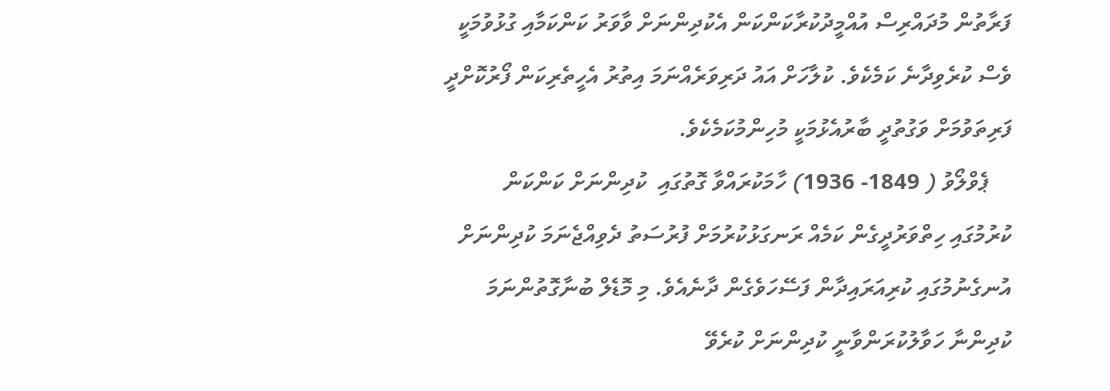ފަރާތުން މުދައްރިސް އުއްމީދުކުރާކަންކަން އެކުދިންނަށް ވާވަރު ކަންކަމާއި ގުޅުވުމަކީ ވެސް ކުރެވިދާނެ ކަމެކެވެ. ކުލާހަށް އައު ދަރިވަރެއްނަމަ އިތުރު އެހީތެރިކަން ފޯރުކޮށްދީ ފަރިތަވުމަށް ވަގުތުދީ ބާރުއެޅުމަކީ މުހިންމުކަމެކެވެ.
    ޕެވްލޯވު ( 1849- 1936) ހާމަކުރައްވާ ގޮތުގައި  ކުދިންނަށް ކަންކަން ކުރުމުގައި ހިތްވަރުދީގެން ކަމެއް ރަނގަޅުކުރުމަށް ފުރުސަތު ދެވިއްޖެނަމަ ކުދިންނަށް އުނގެނުމުގައި ކުރިއަރައިދާން ފަސޭހަވެގެން ދާނެއެވެ. މި މޮޑެލް ބުނާގޮތުންނަމަ ކުދިންނާ ހަވާލުކުރަންވާނީ ކުދިންނަށް ކުރެވޭ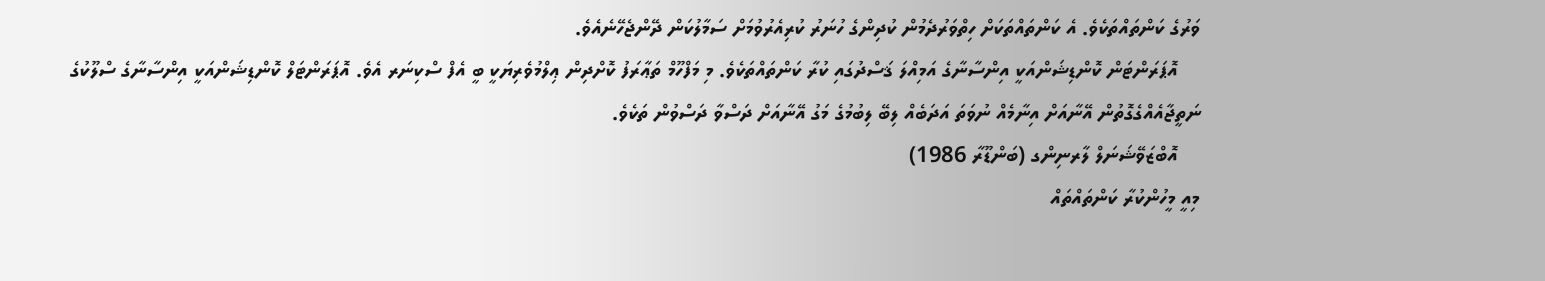ވަރުގެ ކަންތައްތަކެވެ. އެ ކަންތައްތަކަށް ހިތްވަރުދެމުން ކުދިންގެ ހުނަރު ކުރިއެރުވުމަށް ސަމާލުކަން ދޭންޖެހޭނެއެވެ.
    އޮޕަރަންޓަން ކޮންޑިޝަންއަކީ އިންސާނާގެ އަމިއްލަ ޤަސްދުގައި ކުރާ ކަންތައްތަކެވެ. މި މަފްހޫމް ތަޢާރަފު ކޮށްދިން ޢިލްމުވެރިޔަކީ ބީ އެފް ސްކިނަރ އެވެ. އޮޕަރަންޓަލް ކޮންޑިޝަންއަކީ އިންސާނާގެ ސްލޫކުގެ ނަތީޖާއެއްގެގޮތުން އޭނާއަށް އިނާމެއް ނުވަތަ އަދަބެއް ލިބޭ ލިބުމުގެ މަގު އޭނާއަށް ދަސްވާ ދަސްވުން ތަކެވެ.
    އޮބްޒަވޭޝަނަލް ލާރނިންގ (ބަންޑޫރާ 1986)
މިއީ މީހުންކުރާ ކަންތައްތައް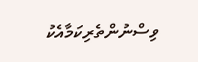ވިސްނުންތެރިކަމާއެކު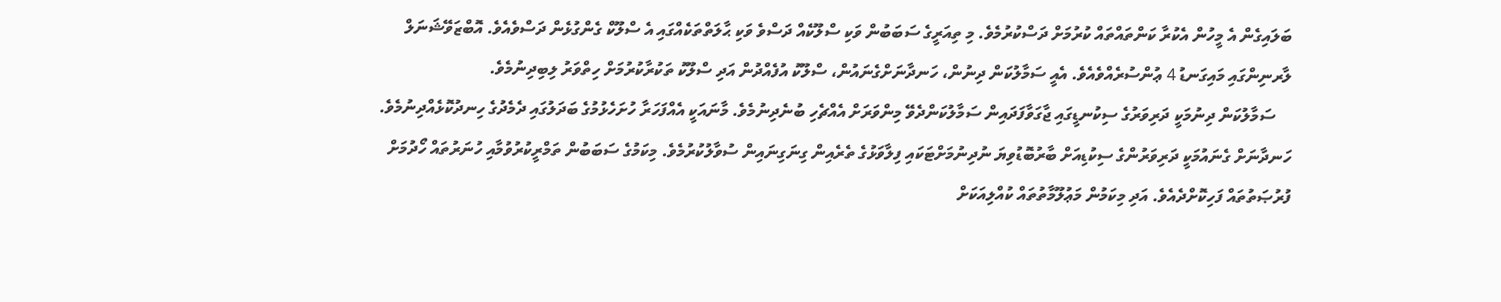ބަލައިގެން އެ މީހުން އެކުރާ ކަންތައްތައް ކުރުމަށް ދަސްކުރުމެވެ. މި ތިއަރީގެ ސަބަބުން ވަކި ސްލޫކެއް ދަސްވެ ވަކި ޙާލަތްތަކެއްގައި އެ ސްލޫކް ގެންގުޅެން ދަސްވެއެވެ. އޮބްޒަވޭޝަނަލް ލާރނިންގައި މައިގަނޑު 4 ޢުންސުރެއްވެއެވެ. އެއީ ސަމާލުކަން ދިނުން، ހަނދާނަށްގެނައުން، ސްލޫކު އުފެއްދުން އަދި ސްލޫކު ތަކުރާކުރުމަށް ހިތްވަރު ލިބިދިނުމެވެ.
    ސަމާލުކަން ދިނުމަކީ ދަރިވަރުގެ ސިކުނޑީގައި ޖާގަވާފަދައިން ސަމާލުކަންދެވޭ މިންވަރަށް އެއްޗެހި ބުނެދިނުމެވެ. މާނައަކީ އެއްފަހަރާ ހުށަހެޅުމުގެ ބަދަލުގައި ދެމެދުގެ ހިނދުކޮޅެއްދިނުމެވެ. ހަނދާނަށް ގެނައުމަކީ ދަރިވަރުންގެ ސިކުޑިއަށް ބާރުބޮޑުވިޔަ ނުދިނުމަށްޓަކައި ފިލާވަޅުގެ ތެރެއިން ގިނަގިނައިން ސުވާލުކުރުމެވެ. މިކަމުގެ ސަބަބުން ތަމްރީކުރުވުމާއި ހުނަރުތައް ހޯދުމަށް ފުރުޞަތުތައް ފަހިކޮށްދެއެވެ. އަދި މިކަމުން މަޢުލޫމާތުތައް ކުއްލިއަކަށް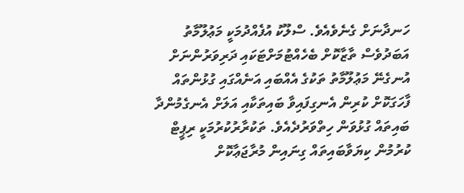ހަނދާނަށް ގެނެވެއެވެ. ސްލޫކު އުފެއްދުމަކީ މަޢުލޫމާތު އަބަދުވެސް ތާޒާކޮށް ބެހެއްޓުމަށްޓަކައި ދަރިވަރުންނަށް އުނގެނޭ މަޢުލޫމާތު ތަކުގެ އެއްބައި އަނެއްގައި ގުޅުންތައް ފާހަގަކޮށް ކުރިން އެނގިފައިވާ ބައިތަކާއި އަލަށް އެނގެމުންދާ ބައިތައް ގުޅުވަން ހިތްވަރުދެއެވެ. ތަކުރާރުކުރުމަކީ ރިޕީޓް ކުރުމުން ކިޔަވާބައިތައް ގިނައިން މުރާޖަޢާކޮށް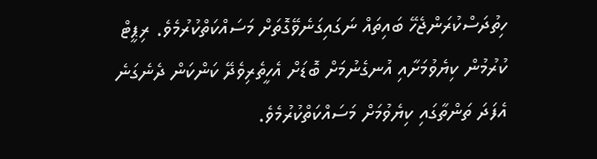ހިތުދަސްކުރަންޖެހޭ ބައިތައް ނަގައިގަނެވޭގޮތަށް މަސައްކަތްކުރުމެވެ. ރިޕީޓް ކުރުމުން ކިޔެވުމަށާއި އުނގެނުމަށް ބޮޑަށް އެހީތެރިވެދޭ ކަންކަން ދެނެގަނެ އެފަދަ ތަންތާގައި ކިޔެވުމަށް މަސައްކަތްކުރުމެވެ.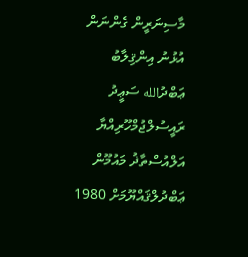މާސިނަރީން ގެންނަން އުޅުނު އިންޤިލާބު
ޢަބްދުالله ސަޢީދު   ރައީސުލްޖުމްހޫރިއްޔާ އަލްއުސްތާޛު މައުމޫން ޢަބްދުލްޤައްޔޫމަށް 1980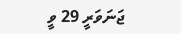ޖަނަވަރީ 29 ވީ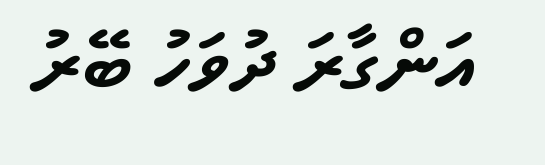އަންގާރަ ދުވަހު ބޭރު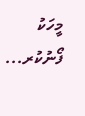މީހަކު ފޯނުކުރ...